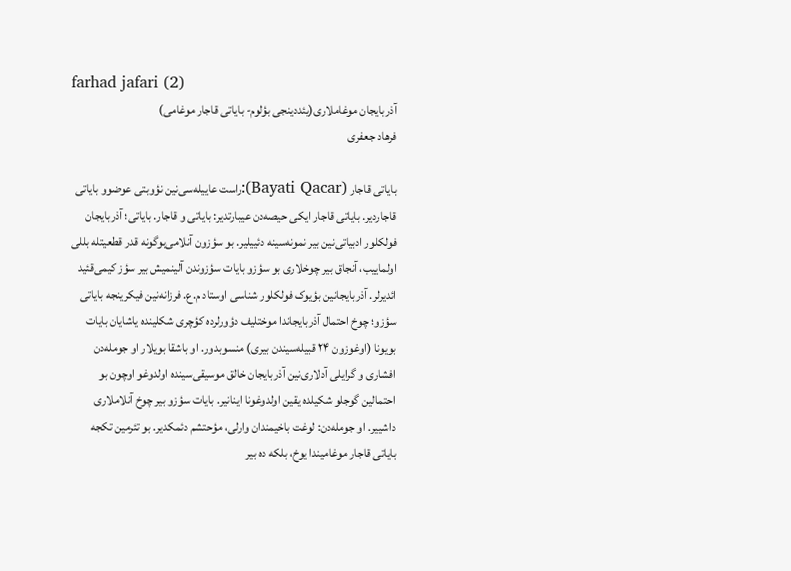farhad jafari (2)
آذربایجان موغاملاری(یئددینجی بؤلوم- بایاتی قاجار موغامی)
فرهاد جعفری

بایاتی قاجار (Bayati Qacar):راست عاییله‌سی‌نین نؤوبتی عوضوو بایاتی قاجار‌دیر. بایاتی قاجار ایکی حیصه‌دن عیبارتدیر: بایاتی و قاجار. بایاتی؛ آذربایجان فولکلور ادبیاتی‌نین بیر نمونه‌سینه دئییلیر. بو سؤزون آنلامی‌بوگونه قدر قطعیتله بللی اولماییب، آنجاق بیر چوخلاری بو سؤزو بایات سؤزوندن آلینمیش بیر سؤز کیمی‌قئید ائدیرلر. آذربایجانین بؤیوک فولکلور شناسی اوستاد م.ع. فرزانه‌نین فیکرینجه بایاتی سؤزو؛ چوخ احتمال آذربایجاندا موختلیف دؤورلرده کؤچری شکلینده یاشایان بایات بویونا (اوغوزون ۲۴ قبیله‌سیندن بیری) منسوبدور. او باشقا بویلار او جومله‌دن افشاری و گرایلی آدلاری‌نین آذربایجان خالق موسیقی‌سینده اولدوغو اوچون بو احتمالین گوجلو شکیلده یقین اولدوغونا اینانیر. بایات سؤزو بیر چوخ آنلاملاری داشییر. او جومله‌دن: لوغت باخیمندان وارلی، مؤحتشم دئمکدیر. بو تئرمین تکجه بایاتی قاجار موغامیندا یوخ، بلکه ده بیر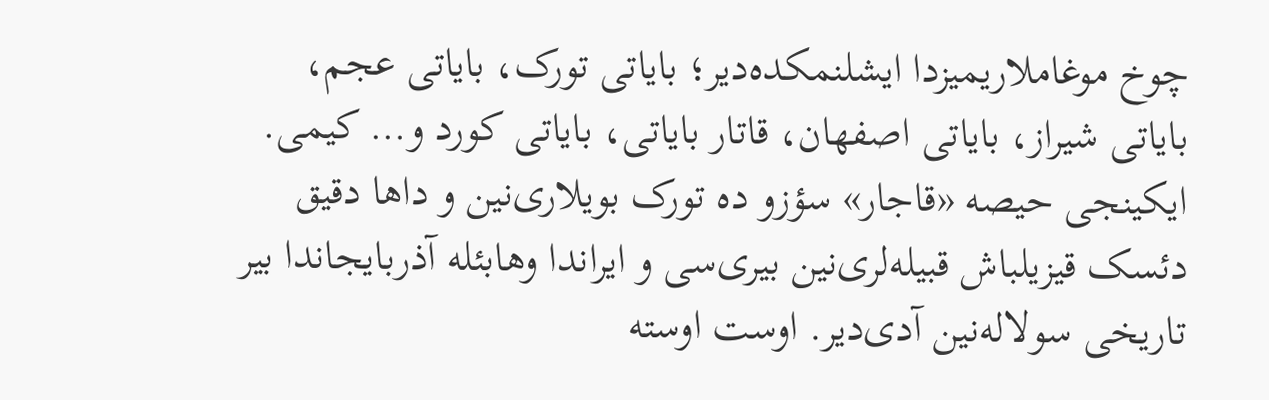چوخ موغاملاریمیزدا ایشلنمکده‌دیر؛ بایاتی تورک، بایاتی عجم، بایاتی شیراز، بایاتی اصفهان، قاتار بایاتی، بایاتی کورد و… کیمی. ایکینجی حیصه «قاجار» سؤزو ده تورک بویلاری‌نین و داها دقیق دئسک قیزیلباش قبیله‌لری‌نین بیری‌سی و ایراندا و‌هابئله آذربایجاندا بیر تاریخی سولاله‌نین آدی‌دیر. اوست اوسته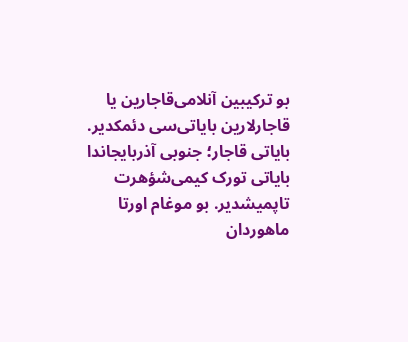بو ترکیبین آنلامی‌قاجارین یا قاجارلارین بایاتی‌سی دئمکدیر. بایاتی قاجار؛ جنوبی آذربایجاندا بایاتی تورک کیمی‌شؤهرت تاپمیشدیر. بو موغام اورتا ماهوردان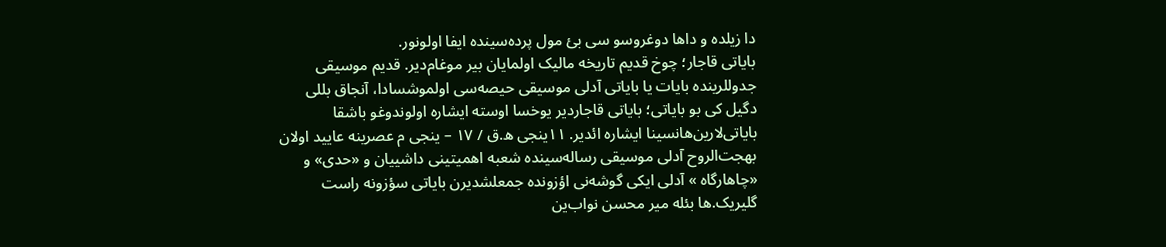دا زیلده و داها دوغروسو‌ سی بئ مول پرده‌سینده ایفا اولونور.
بایاتی قاجار؛ چوخ قدیم تاریخه مالیک اولمایان بیر موغام‌دیر. قدیم موسیقی جدوللرینده بایات یا بایاتی آدلی موسیقی حیصه‌سی اولموشسادا، آنجاق بللی دگیل کی بو بایاتی؛ بایاتی قاجار‌دیر یوخسا اوسته ایشاره اولوندوغو باشقا بایاتی‌لارین‌هانسینا ایشاره ائدیر. ۱۱ینجی ه.ق / ۱۷ – ینجی م عصرینه عایید اولان بهجت‌الروح آدلی موسیقی رساله‌سینده شعبه اهمیتینی داشییان و «حدی» و «چاهارگاه » آدلی ایکی گوشه‌نی اؤزونده جمعلشدیرن بایاتی سؤزونه راست گلیریک.ها بئله میر محسن نواب‌ین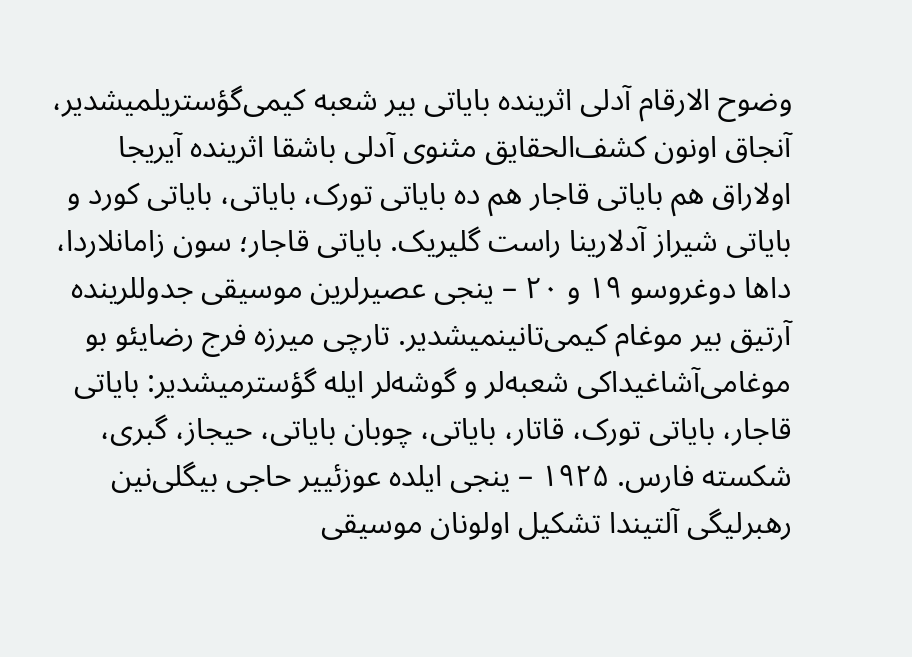وضوح الارقام آدلی اثرینده بایاتی بیر شعبه کیمی‌گؤستریلمیشدیر، آنجاق اونون کشف‌الحقایق مثنوی آدلی باشقا اثرینده آیریجا اولاراق هم بایاتی قاجار هم ده بایاتی تورک، بایاتی، بایاتی کورد و بایاتی شیراز آدلارینا راست گلیریک. بایاتی قاجار؛ سون زامانلاردا، داها دوغروسو ۱۹ و ۲۰ – ینجی عصیرلرین موسیقی جدوللرینده آرتیق بیر موغام کیمی‌تانینمیشدیر. تارچی میرزه فرج رضایئو بو موغامی‌آشاغیداکی شعبه‌لر و گوشه‌لر ایله گؤسترمیشدیر: بایاتی قاجار، بایاتی تورک، قاتار، بایاتی، چوبان بایاتی، حیجاز، گبری، شکسته فارس. ۱۹۲۵ – ینجی ایلده عوزئییر حاجی بیگلی‌نین رهبرلیگی آلتیندا تشکیل اولونان موسیقی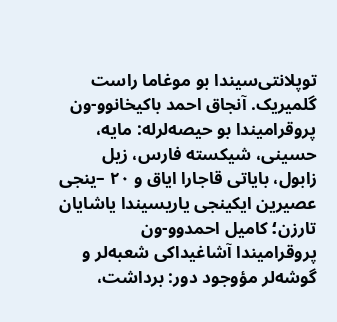توپلانتی‌سیندا بو موغاما راست گلمیریک. آنجاق احمد باکیخانوو-ون پروقرامیندا بو حیصه‌لرله: مایه، حسینی، شیکسته فارس، زیل زابول، بایاتی قاجارا ایاق و ۲۰ –ینجی عصیرین ایکینجی یاریسیندا یاشایان تارزن؛ کامیل احمدوو-ون پروقرامیندا آشاغیداکی شعبه‌لر و گوشه‌لر مؤوجود دور: برداشت،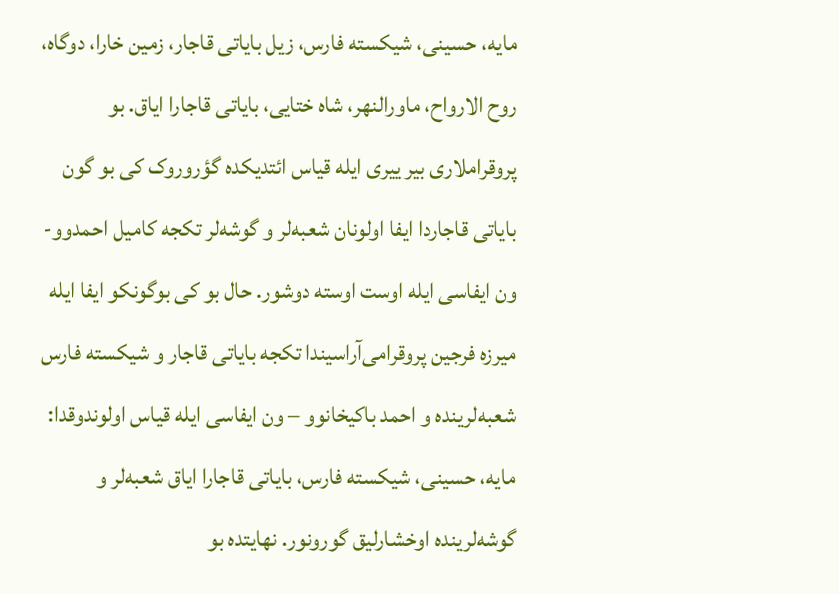مایه، حسینی، شیکسته فارس، زیل بایاتی قاجار، زمین خارا، دوگاه، روح الارواح، ماورالنهر، شاه ختایی، بایاتی قاجارا ایاق. بو پروقراملاری بیر ییری ایله قیاس ائتدیکده گؤروروک کی بو گون بایاتی قاجاردا ایفا اولونان شعبه‌لر و گوشه‌لر تکجه کامیل احمدوو-ون ایفاسی ایله اوست اوسته دوشور. حال بو کی بوگونکو ایفا ایله میرزه فرجین پروقرامی‌آراسیندا تکجه بایاتی قاجار و شیکسته فارس شعبه‌لرینده و احمد باکیخانوو – ون ایفاسی ایله قیاس اولوندوقدا: مایه، حسینی، شیکسته فارس، بایاتی قاجارا ایاق شعبه‌لر و گوشه‌لرینده اوخشارلیق گورونور. نهایتده بو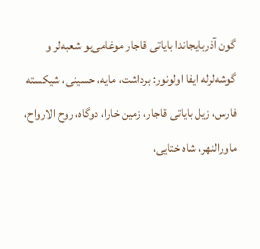گون آذربایجاندا بایاتی قاجار موغامی‌بو شعبه‌لر و گوشه‌لرله ایفا اولونور: برداشت، مایه، حسینی، شیکسته فارس، زیل بایاتی قاجار، زمین خارا، دوگاه، روح الارواح، ماورالنهر، شاه ختایی،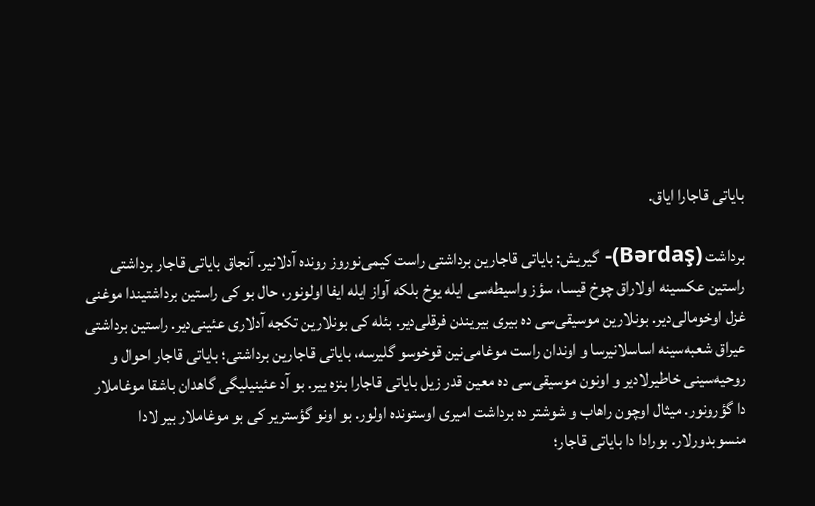بایاتی قاجارا ایاق.

برداشت (Bərdaş)- گیریش: بایاتی قاجارین برداشتی راست کیمی‌نوروز رونده آدلانیر. آنجاق بایاتی قاجار برداشتی راستین عکسینه اولاراق چوخ قیسا، سؤز واسیطه‌سی ایله یوخ بلکه آواز ایله ایفا اولونور، حال بو کی راستین برداشتیندا موغنی غزل اوخومالی‌دیر. بونلارین موسیقی‌سی ده بیری بیریندن فرقلی‌دیر. بئله کی بونلارین تکجه آدلاری عئینی‌دیر. راستین برداشتی عیراق شعبه‌سینه اساسلانیرسا و اوندان راست موغامی‌نین قوخوسو گلیرسه، بایاتی قاجارین برداشتی؛ بایاتی قاجار احوال و روحیه‌سینی خاطیرلادیر و اونون موسیقی‌سی ده معین قدر زیل بایاتی قاجارا بنزه ییر. بو آد عئینیلیگی گاهدان باشقا موغاملار دا گؤرونور. میثال اوچون راهاب و شوشتر ده برداشت امیری اوستونده اولور. بو اونو گؤستریر کی بو موغاملار بیر لادا منسوبدورلار. بورادا دا بایاتی قاجار؛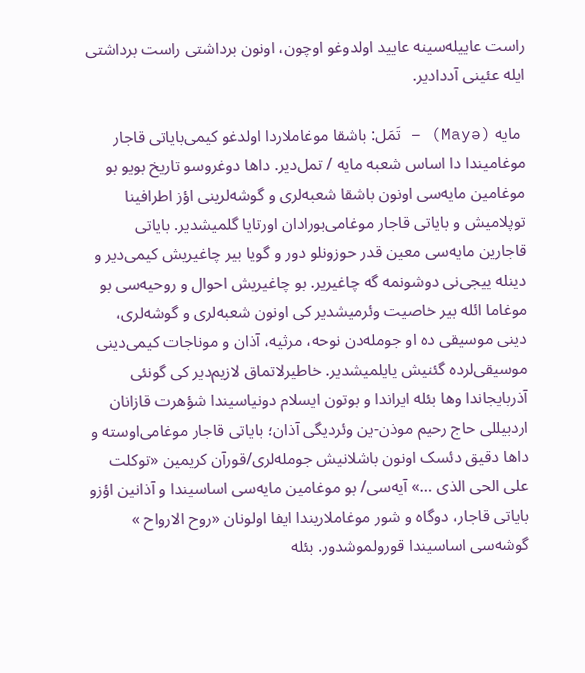راست عاییله‌سینه عایید اولدوغو اوچون، اونون برداشتی راست برداشتی ایله عئینی آددادیر.

 مایه (Mayə) – تَمَل: باشقا موغاملاردا اولدغو کیمی‌بایاتی قاجار موغامیندا دا اساس شعبه مایه / تمل‌دیر. داها دوغروسو تاریخ بویو بو موغامین مایه‌سی اونون باشقا شعبه‌لری و گوشه‌لرینی اؤز اطرافینا توپلامیش و بایاتی قاجار موغامی‌بورادان اورتایا گلمیشدیر. بایاتی قاجارین مایه‌سی معین قدر حوزونلو دور و گویا بیر چاغیریش کیمی‌دیر و دینله ییجی‌نی دوشونمه گه چاغیریر. بو چاغیریش احوال و روحیه‌سی بو موغاما ائله بیر خاصیت وئرمیشدیر کی اونون شعبه‌لری و گوشه‌لری، دینی موسیقی ده او جومله‌دن نوحه، مرثیه، آذان و موناجات کیمی‌دینی موسیقی‌لرده گئنیش یایلمیشدیر. خاطیرلاتماق لازیم‌دیر کی گونئی آذربایجاندا و‌ها بئله ایراندا و بوتون ایسلام دونیاسیندا شؤهرت قازانان اردبیللی حاج رحیم موذن-ین وئردیگی آذان؛ بایاتی قاجار موغامی‌اوسته و داها دقیق دئسک اونون باشلانیش جومله‌لری/قورآن کریمین «توکلت علی الحی الذی …» آیه‌سی/ بو موغامین مایه‌سی اساسیندا و آذانین اؤزو بایاتی قاجار، دوگاه و شور موغاملاریندا ایفا اولونان «روح الارواح » گوشه‌سی اساسیندا قورولموشدور. بئله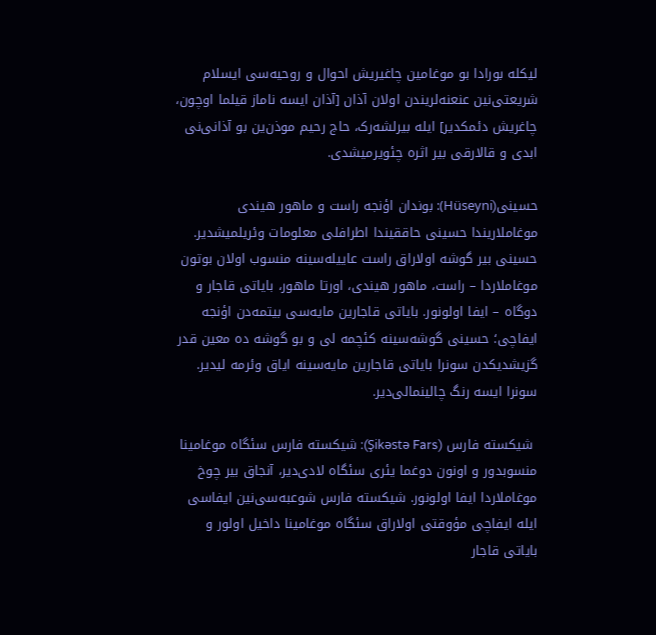لیکله بورادا بو موغامین چاغیریش احوال و روحیه‌سی ایسلام شریعتی‌نین عنعنه‌لریندن اولان آذان [آذان ایسه ناماز قیلما اوچون، چاغریش دئمکدیر] ایله بیرلشه‌رک، حاج رحیم موذن‌ین بو آذانی‌نی ابدی و قالارقی بیر اثره چئویرمیشدی.

حسینی(Hüseyni): بوندان اؤنجه راست و ماهور هیندی موغاملاریندا حسینی حاققیندا اطرافلی معلومات وئریلمیشدیر. حسینی بیر گوشه اولاراق راست عاییله‌سینه منسوب اولان بوتون موغاملاردا – راست، ماهور هیندی، اورتا ماهور، بایاتی قاجار و دوگاه – ایفا اولونور. بایاتی قاجارین مایه‌سی بیتمه‌دن اؤنجه ایفاچی؛ حسینی گوشه‌سینه کئچمه لی و بو گوشه ده معین قدر گزیشدیکدن سونرا بایاتی قاجارین مایه‌سینه ایاق وئرمه لیدیر. سونرا ایسه رنگ چالینمالی‌دیر.

 شیکسته فارس (Şikəstə Fars): شیکسته فارس سئگاه موغامینا منسوبدور و اونون دوغما یئری سئگاه لادی‌دیر، آنجاق بیر چوخ موغاملاردا ایفا اولونور. شیکسته فارس شوعبه‌سی‌نین ایفا‌سی ایله ایفاچی مؤوقتی اولاراق سئگاه موغامینا داخیل اولور و بایاتی قاجار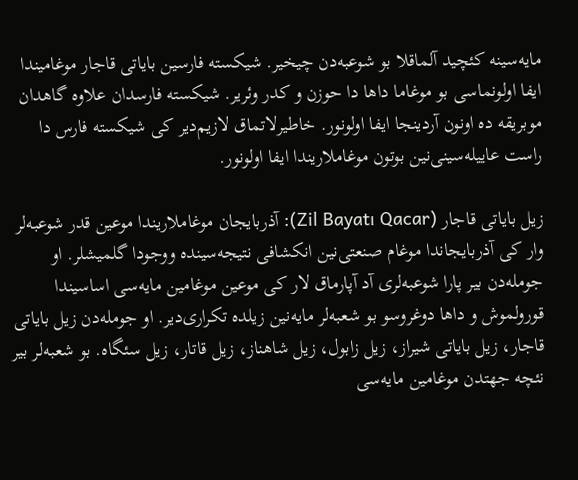مایه‌سینه کئچید آلماقلا بو شوعبه‌دن چیخیر. شیکسته فارسین بایاتی قاجار موغامیندا ایفا اولونماسی بو موغاما داها دا حوزن و کدر وئریر. شیکسته فارسدان علاوه گاهدان موبریقه ده اونون آردینجا ایفا اولونور. خاطیرلاتماق لازیم‌دیر کی شیکسته فارس دا راست عاییله‌سینی‌نین بوتون موغاملاریندا ایفا اولونور.

زیل بایاتی قاجار (Zil Bayatı Qacar): آذربایجان موغاملاریندا موعین قدر شوعبه‌لر وار کی آذربایجاندا موغام صنعتی‌نین انکشافی نتیجه‌سینده ووجودا گلمیشلر. او جومله‌دن بیر پارا شوعبه‌لری آد آپارماق لار کی موعین موغامین مایه‌سی اساسیندا قورولموش و داها دوغروسو بو شعبه‌لر مایه‌نین زیلده تکراری‌دیر. او جومله‌دن زیل بایاتی قاجار، زیل بایاتی شیراز، زیل زابول، زیل شاهناز، زیل قاتار، زیل سئگاه. بو شعبه‌لر بیر نئچه جهتدن موغامین مایه‌سی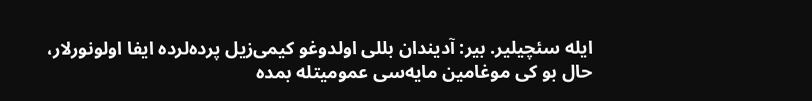ایله سئچیلیر. بیر: آدیندان بللی اولدوغو کیمی‌زیل پرده‌لرده ایفا اولونورلار، حال بو کی موغامین مایه‌سی عمومیتله بمده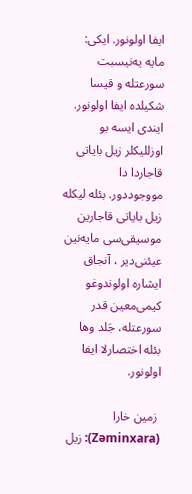ایفا اولونور. ایکی: مایه یه‌نیسبت سورعتله و قیسا شکیلده ایفا اولونور. ایندی ایسه بو اوزللیکلر زیل بایاتی قاجاردا دا مووجوددور. بئله لیکله زیل بایاتی قاجارین موسیقی‌سی مایه‌نین عیئنی‌دیر ، آنجاق ایشاره اولوندوغو کیمی‌معین قدر سورعتله، جَلد و‌ها بئله اختصارلا ایفا اولونور.

 زمین خارا (Zəminxara): زیل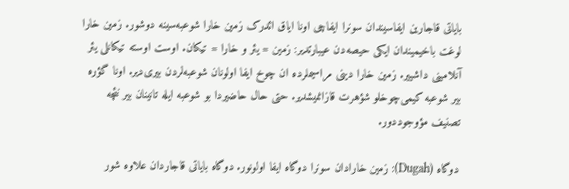بایاتی قاجارین ایفاسیندان سونرا ایفاچی اونا ایاق ائدرک زمین خارا شوعبه‌سینه دوشور. زمین خارا لوغت باخیمیندان ایکی حیصه‌دن عیبارتدیر: زمین = یئر و خارا = تیکان. اوست اوسته تیکانلی یئر آنلامینی داشییر. زمین خارا دینی مراسیملرده ان چوخ ایفا اولونان شوعبه‌لردن بیری‌دیر. اونا گؤره بیر شوعبه کیمی‌چوخلو شؤهرت قازانمیشدیر. حتی حال حاضیردا بو شوعبه ایله تانینان بیر نئچه تصنیف مؤوجوددور.

دوگاه (Dugah): زمین خارادان سونرا دوگاه ایفا اولونور. دوگاه بایاتی قاجاردان علاوه شور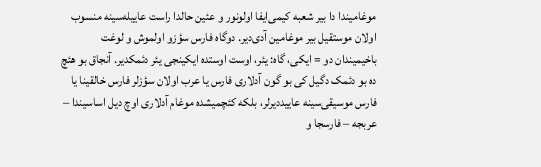موغامیندا دا بیر شعبه کیمی‌ایفا اولونور و عئین حالدا راست عاییله‌سینه منسوب اولان موستقیل بیر موغامین آدی‌دیر. دوگاه فارس سؤزو اولموش و لوغت باخیمیندان دو = ایکی، گاه: یئر، اوست اوستده ایکینجی یئر دئمکدیر. آنجاق بو هئچ ده بو دئمک دگیل کی بو گون آدلاری فارس یا عرب اولان سؤزلر فارس خالقینا یا فارس موسیقی‌سینه عاییددیرلر، بلکه کئچمیشده موغام آدلاری اوچ دیل اساسیندا – عربجه – فارسجا و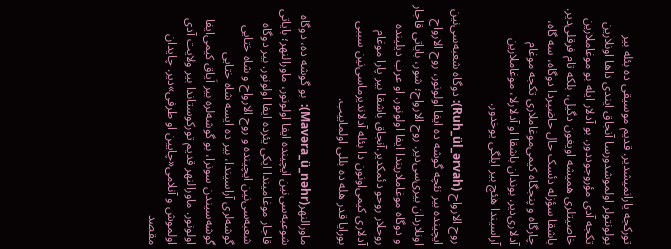تورکجه یارانمیشدیر. قدیم موسیقی ده بئله بیر بولونتولر اولموشدورسا آنجاق ایندی داها اونلارین تکجه آدی مؤروجوددور. بو آدلار ایله بو موغاملارین خاصیتلری همیشه اویغون دگیل، بلکه تام فرقلی‌دیر. باشقا سؤزله دئسک حال حاضیردا دوگاه، سه گاه، چارگاه و پنجگاه کیمی‌موغاملاری تکجه موغام آدلاری‌دیر. بوندان باشقا او آدلارلا، موغاملارین آراسیندا هئچ بیر ایلگی یوخدور.

روح الارواح (Ruh_ül_ərvah): دوگاه شعبه‌سی‌نین ایچینده بیر نئچه گوشه ده ایفا اولونور، روح الارواح اونلاردان بیری‌سی‌دیر. روح الارواح؛ شور، بایاتی قاجار و دوگاه موغاملاریندا ایفا اولونور. او عرب دیلینده روحلار روحو دئمکدیر.آنجاق باشقا بیر پارا موغام آدلاری کیمی‌اونون دا بئله آدلاندیرماسی‌نین سببی بورایا قدر هله ده بللی اولماییب.

ماورالنهر(Mavəra_ü_nəhr):  بو گوشه ده، دوگاه شوعبه‌سی‌نین ایچینده ایفا اولونور، ماورالنهر؛ بایاتی قاجار موغامیندا ایکی یئرده ایفا اولونور. بیر دوگاه شعبه‌سی‌نین ایچینده و روح الارواح و شاه ختایی گوشه‌لری آراسیندا، بیر ده ایسه شاه ختایی گوشه‌سیندن سونرا، بو گوشه‌لره بیر اَیاق کیمی‌ایفا اولونور. ماورالنهر قدیم تورکوستاندا بیر ولایت آدی اولموش و آنلامی‌«چایین او طرفی»دیر. چایدان مقصد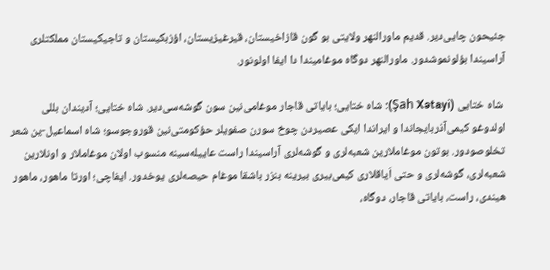جئیحون چایی‌دیر. قدیم ماورالنهر ولایتی بو گون قازاخیستان، قیرغیزیستان، اؤزبکیستان و تاجیکیستان مملکتلری آراسیندا بؤلونموشدور. ماورالنهر دوگاه موغامیندا دا ایفا اولونور.

 شاه ختایی (Şah Xətayi): شاه ختایی؛ بایاتی قاجار موغامی‌نین سون گوشه‌سی‌دیر. شاه ختایی؛ آدیندان بللی اولدوغو کیمی‌آذربایجاندا و ایراندا ایکی عصیردن چوخ سورن صفویلر حؤکومتی‌نین قوروجوسو؛ شاه اسماعیل-ین شعر تخلوصودور. بوتون موغاملارین شعبه‌لری و گوشه‌لری آراسیندا راست عاییله‌سینه منسوب اولان موغاملار و اونلارین شعبه‌لری، گوشه‌لری و حتی اَیاقلاری کیمی‌بیری بیرینه بنزر باشقا موغام حیصه‌لری یوخدور. ایفاچی؛ اورتا ماهور، ماهور هیندی، راست، بایاتی قاجار، دوگاه،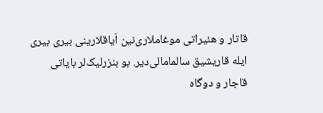قاتار و هئیراتی موغاملاری‌نین اَیاقلارینی بیری بیری ایله قاریشیق سالمامالی‌دیر. بو بنزرلیک‌لر بایاتی قاجار و دوگاه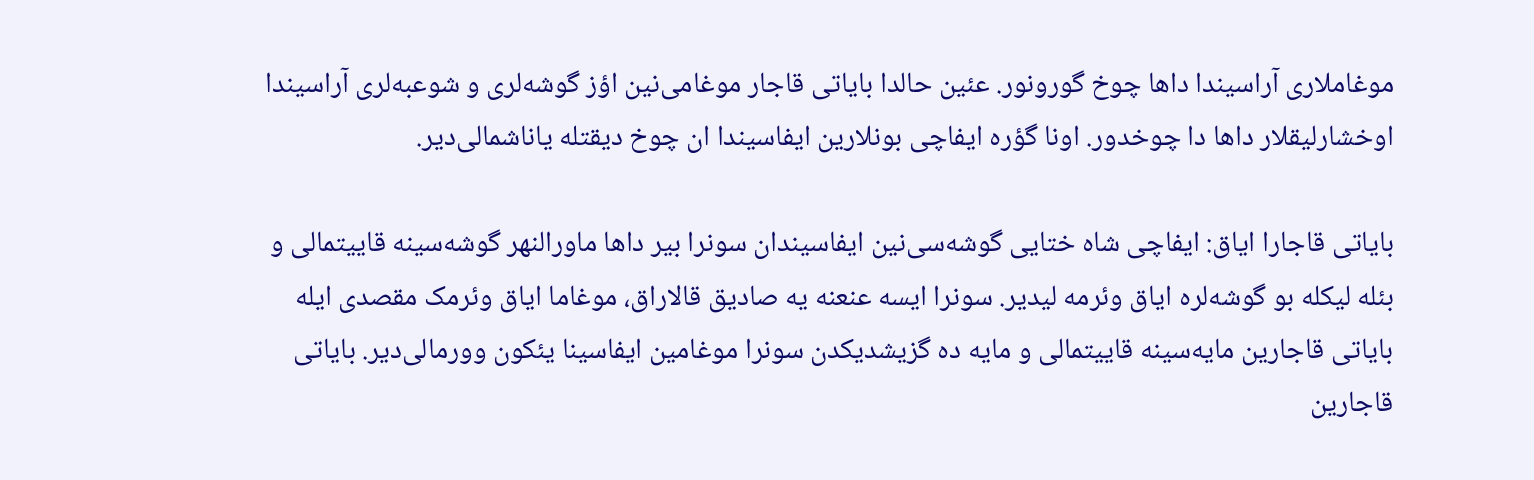موغاملاری آراسیندا داها چوخ گورونور. عئین حالدا بایاتی قاجار موغامی‌نین اؤز گوشه‌لری و شوعبه‌لری آراسیندا اوخشارلیقلار داها دا چوخدور. اونا گؤره ایفاچی بونلارین ایفاسیندا ان چوخ دیقتله یاناشمالی‌دیر.

بایاتی قاجارا ایاق: ایفاچی شاه ختایی گوشه‌سی‌نین ایفاسیندان سونرا بیر داها ماورالنهر گوشه‌سینه قاییتمالی و بئله لیکله بو گوشه‌لره ایاق وئرمه لیدیر. سونرا ایسه عنعنه یه صادیق قالاراق، موغاما ایاق وئرمک مقصدی ایله بایاتی قاجارین مایه‌سینه قاییتمالی و مایه ده گزیشدیکدن سونرا موغامین ایفاسینا یئکون وورمالی‌دیر. بایاتی قاجارین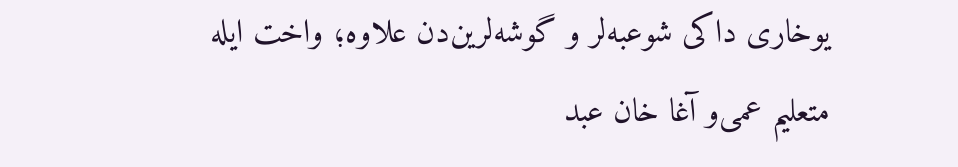یوخاری داکی شوعبه‌لر و گوشه‌لرین‌دن علاوه؛ واخت ایله متعلیم عمی‌و آغا خان عبد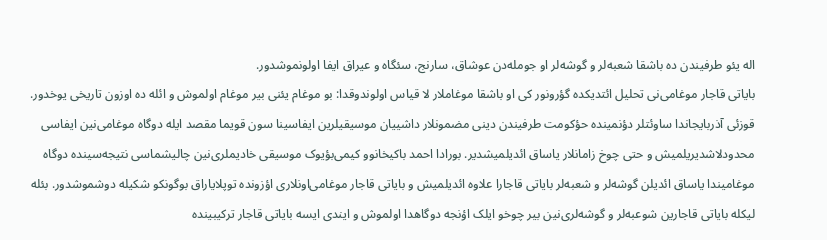اله یئو طرفیندن ده باشقا شعبه‌لر و گوشه‌لر او جومله‌دن عوشاق، سارنج، سئگاه و عیراق ایفا اولونموشدور.
بایاتی قاجار موغامی‌نی تحلیل ائتدیکده گؤرونور کی او باشقا موغاملار لا قیاس اولوندوقدا: بو موغام یئنی بیر موغام اولموش و ائله ده اوزون تاریخی یوخدور. قوزئی آذربایجاندا ساوئتلر دؤنمینده حؤکومت طرفیندن دینی مضمونلار داشییان موسیقیلرین ایفاسینا سون قویما مقصد ایله دوگاه موغامی‌نین ایفاسی محدودلاشدیریلمیش و حتی چوخ زامانلار یاساق ائدیلمیشدیر. بورادا احمد باکیخانوو کیمی‌بؤیوک موسیقی خادیملری‌نین چالیشماسی نتیجه‌سینده دوگاه موغامیندا یاساق ائدیلن گوشه‌لر و شعبه‌لر بایاتی قاجارا علاوه ائدیلمیش و بایاتی قاجار موغامی‌اونلاری اؤزونده توپلایاراق بوگونکو شکیله دوشموشدور. بئله لیکله بایاتی قاجارین شوعبه‌لر و گوشه‌لری‌نین بیر چوخو ایلک اؤنجه دوگاهدا اولموش و ایندی ایسه بایاتی قاجار ترکیبینده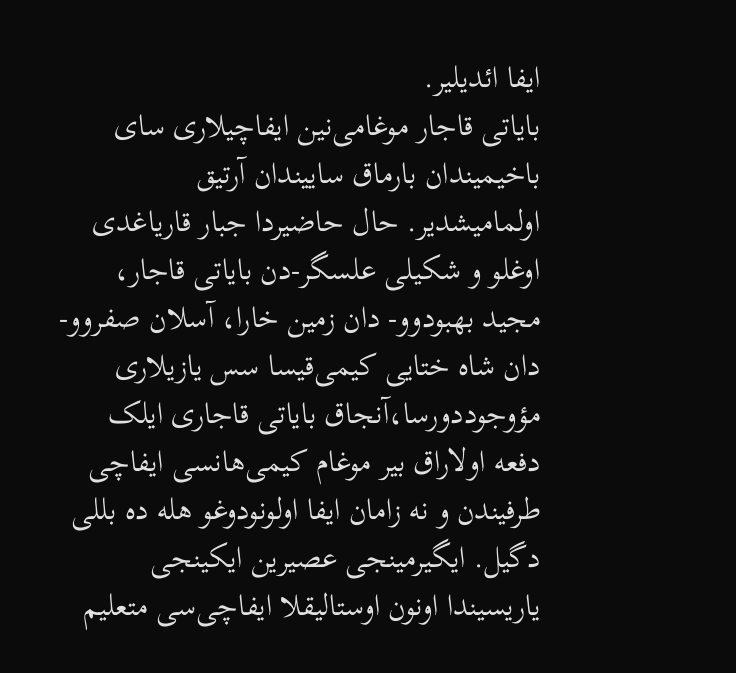ایفا ائدیلیر.
بایاتی قاجار موغامی‌نین ایفاچیلاری سای باخیمیندان بارماق ساییندان آرتیق اولمامیشدیر. حال حاضیردا جبار قاریاغدی اوغلو و شکیلی علسگر-دن بایاتی قاجار، مجید بهبودوو- دان زمین خارا، آسلان صفروو-دان شاه ختایی کیمی‌قیسا سس یازیلاری مؤوجوددورسا،آنجاق بایاتی قاجاری ایلک دفعه اولاراق بیر موغام کیمی‌هانسی ایفاچی طرفیندن و نه زامان ایفا اولونودوغو هله ده بللی دگیل. ایگیرمینجی عصیرین ایکینجی یاریسیندا اونون اوستالیقلا ایفاچی‌سی متعلیم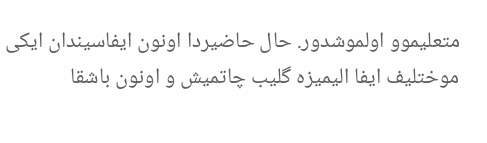متعلیموو اولموشدور. حال حاضیردا اونون ایفاسیندان ایکی موختلیف ایفا الیمیزه گلیب چاتمیش و اونون باشقا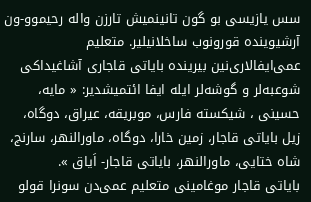سس یازیسی بو گون تانینمیش تارزن واله رحیموو-ون آرشیوینده قورونوب ساخلانیلیر. متعلیم عمی‌ایفالاری‌نین بیرینده بایاتی قاجاری آشاغیداکی شوعبه‌لر و گوشه‌لر ایله ایفا ائتمیشدیر: « مایه، حسینی ، شیکسته فارس، موبریقه، عیراق، دوگاه، زیل بایاتی قاجار، زمین خارا، دوگاه، ماورالنهر، سارنج، شاه ختایی، ماورالنهر، بایاتی قاجار- اَیاق ».
بایاتی قاجار موغامینی متعلیم عمی‌دن سونرا قولو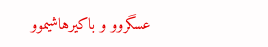عسگروو و باکیر‌هاشیموو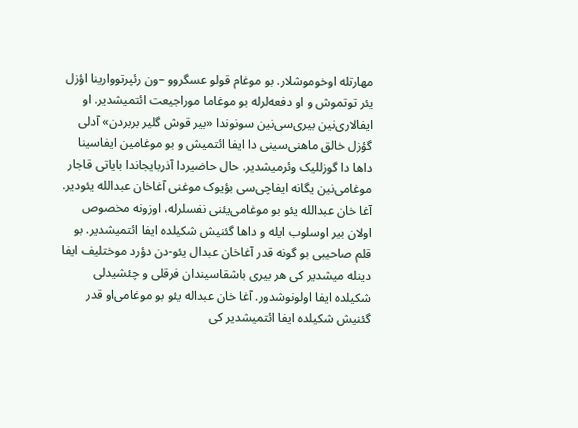مهارتله اوخوموشلار. بو موغام قولو عسگروو –ون رئپرتووارینا اؤزل یئر توتموش و او دفعه‌لرله بو موغاما موراجیعت ائتمیشدیر. او ایفالاری‌نین بیری‌سی‌نین سونوندا «بیر قوش گلیر بربردن» آدلی گؤزل خالق ماهنی‌سینی دا ایفا ائتمیش و بو موغامین ایفاسینا داها دا گوزللیک وئرمیشدیر. حال حاضیردا آذربایجاندا بایاتی قاجار موغامی‌نین یگانه ایفاچی‌سی بؤیوک موغنی آغاخان عبدالله یئو‌دیر. آغا خان عبدالله یئو بو موغامی‌یئنی نفسلرله، اوزونه مخصوص اولان بیر اوسلوب ایله و داها گئنیش شکیلده ایفا ائتمیشدیر. بو قلم صاحیبی بو گونه قدر آغاخان عبدال یئو-دن دؤرد موختلیف ایفا دینله میشدیر کی هر بیری باشقاسیندان فرقلی و چئشیدلی شکیلده ایفا اولونوشدور. آغا خان عبداله یئو بو موغامی‌او قدر گئنیش شکیلده ایفا ائتمیشدیر کی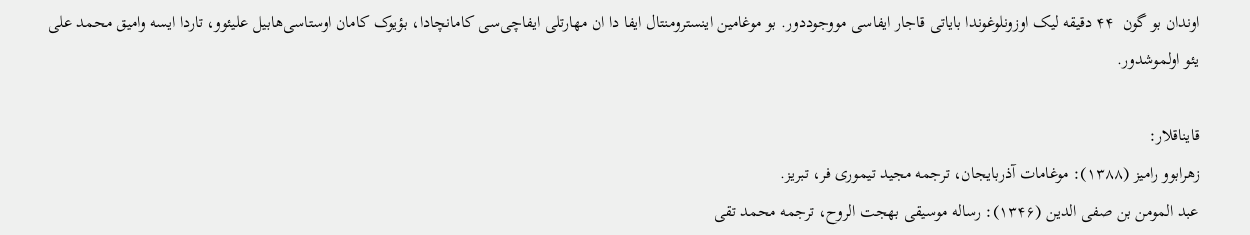اوندان بو گون  ۴۴ دقیقه لیک اوزونلوغوندا بایاتی قاجار ایفاسی مووجوددور. بو موغامین اینسترومنتال ایفا دا ان مهارتلی ایفاچی‌سی کامانچادا، بؤیوک کامان اوستاسی‌هابیل علیئوو، تاردا ایسه وامیق محمد علی یئو اولموشدور.

قایناقلار:
زهرابوو رامیز (۱۳۸۸): موغامات آذربایجان، ترجمه مجید تیموری فر، تبریز.
عبد المومن بن صفی الدین (۱۳۴۶): رساله موسیقی بهجت الروح، ترجمه محمد تقی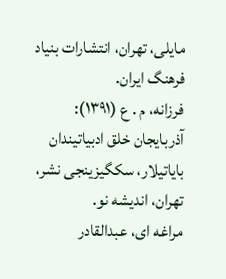مایلی، تهران، انتشارات بنیاد فرهنگ ایران.
فرزانه، م . ع (۱۳۹۱): آذربایجان خلق ادبیاتیندان بایاتیلار، سکگیزینجی نشر، تهران، اندیشه نو.
مراغه ای، عبدالقادر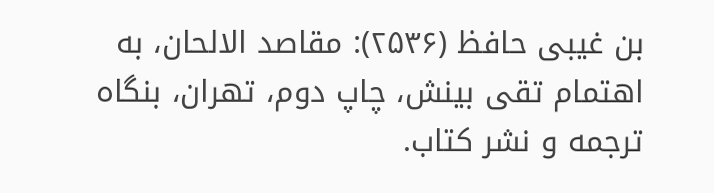بن غیبی حافظ (۲۵۳۶): مقاصد الالحان، به اهتمام تقی بینش، چاپ دوم، تهران، بنگاه ترجمه و نشر کتاب.